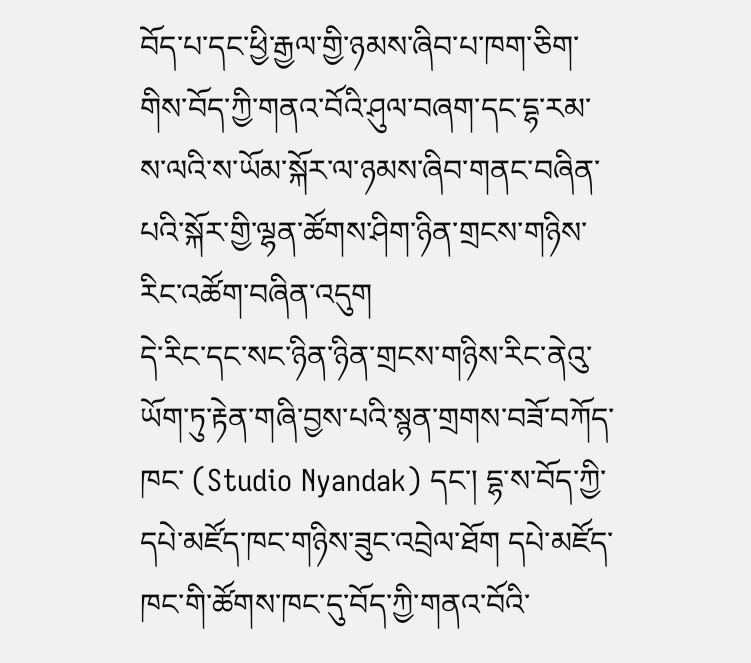བོད་པ་དང་ཕྱི་རྒྱལ་གྱི་ཉམས་ཞིབ་པ་ཁག་ཅིག་གིས་བོད་ཀྱི་གནའ་བོའི་ཤུལ་བཞག་དང་དྷ་རམ་ས་ལའི་ས་ཡོམ་སྐོར་ལ་ཉམས་ཞིབ་གནང་བཞིན་པའི་སྐོར་གྱི་ལྷན་ཚོགས་ཤིག་ཉིན་གྲངས་གཉིས་རིང་འཚོག་བཞིན་འདུག
དེ་རིང་དང་སང་ཉིན་ཉིན་གྲངས་གཉིས་རིང་ནེའུ་ཡོག་ཏུ་རྟེན་གཞི་བྱས་པའི་སྙན་གྲགས་བཟོ་བཀོད་ཁང་ (Studio Nyandak) དང་། དྷ་ས་བོད་ཀྱི་དཔེ་མཛོད་ཁང་གཉིས་ཟུང་འབྲེལ་ཐོག དཔེ་མཛོད་ཁང་གི་ཚོགས་ཁང་དུ་བོད་ཀྱི་གནའ་བོའི་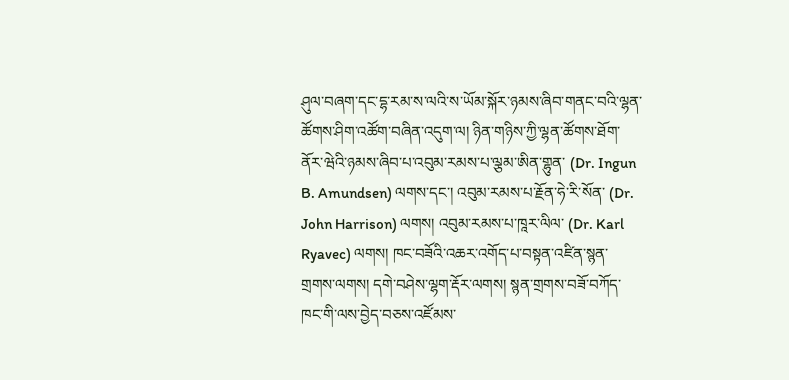ཤུལ་བཞག་དང་དྷ་རམ་ས་ལའི་ས་ཡོམ་སྐོར་ཉམས་ཞིབ་གནང་བའི་ལྷན་ཚོགས་ཤིག་འཚོག་བཞིན་འདུག་ལ། ཉིན་གཉིས་ཀྱི་ལྷན་ཚོགས་ཐོག་ནོར་ཝེའི་ཉམས་ཞིབ་པ་འབུམ་རམས་པ་ལྕམ་ཨིན་གྷུན་ (Dr. Ingun B. Amundsen) ལགས་དང་། འབུམ་རམས་པ་རྗོན་ཧེ་རི་སོན་ (Dr. John Harrison) ལགས། འབུམ་རམས་པ་ཁཱར་ལིལ་ (Dr. Karl Ryavec) ལགས། ཁང་བཟོའི་འཆར་འགོད་པ་བསྟན་འཛིན་སྙན་གྲགས་ལགས། དགེ་བཤེས་ལྷག་རྡོར་ལགས། སྙན་གྲགས་བཟོ་བཀོད་ཁང་གི་ལས་བྱེད་བཅས་འཛོམས་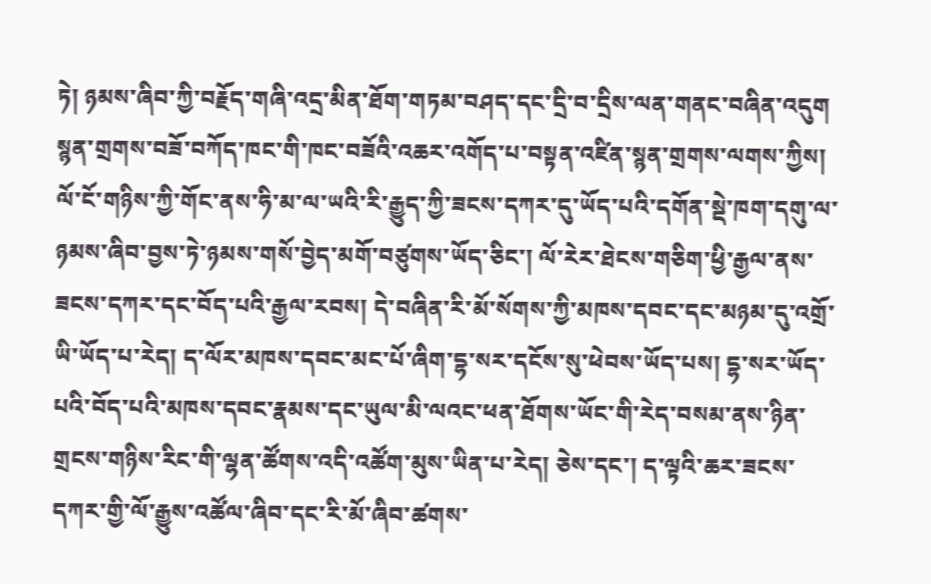ཏེ། ཉམས་ཞིབ་ཀྱི་བརྗོད་གཞི་འདྲ་མིན་ཐོག་གཏམ་བཤད་དང་དྲི་བ་དྲིས་ལན་གནང་བཞིན་འདུག
སྙན་གྲགས་བཟོ་བཀོད་ཁང་གི་ཁང་བཟོའི་འཆར་འགོད་པ་བསྟན་འཛིན་སྙན་གྲགས་ལགས་ཀྱིས། ལོ་ངོ་གཉིས་ཀྱི་གོང་ནས་ཧི་མ་ལ་ཡའི་རི་རྒྱུད་ཀྱི་ཟངས་དཀར་དུ་ཡོད་པའི་དགོན་སྡེ་ཁག་དགུ་ལ་ཉམས་ཞིབ་བྱས་ཏེ་ཉམས་གསོ་བྱེད་མགོ་བཙུགས་ཡོད་ཅིང་། ལོ་རེར་ཐེངས་གཅིག་ཕྱི་རྒྱལ་ནས་ཟངས་དཀར་དང་བོད་པའི་རྒྱལ་རབས། དེ་བཞིན་རི་མོ་སོགས་ཀྱི་མཁས་དབང་དང་མཉམ་དུ་འགྲོ་ཡི་ཡོད་པ་རེད། ད་ལོར་མཁས་དབང་མང་པོ་ཞིག་དྷ་སར་དངོས་སུ་ཕེབས་ཡོད་པས། དྷ་སར་ཡོད་པའི་བོད་པའི་མཁས་དབང་རྣམས་དང་ཡུལ་མི་ལའང་ཕན་ཐོགས་ཡོང་གི་རེད་བསམ་ནས་ཉིན་གྲངས་གཉིས་རིང་གི་ལྷན་ཚོགས་འདི་འཚོག་མུས་ཡིན་པ་རེད། ཅེས་དང་། ད་ལྟའི་ཆར་ཟངས་དཀར་གྱི་ལོ་རྒྱུས་འཚོལ་ཞིབ་དང་རི་མོ་ཞིབ་ཚགས་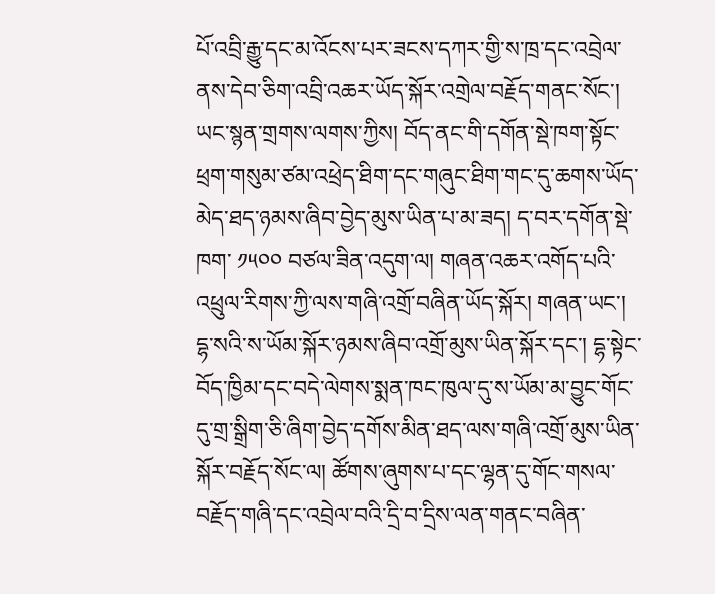པོ་འབྲི་རྒྱུ་དང་མ་འོངས་པར་ཟངས་དཀར་གྱི་ས་ཁྲ་དང་འབྲེལ་ནས་དེབ་ཅིག་འབྲི་འཆར་ཡོད་སྐོར་འགྲེལ་བརྗོད་གནང་སོང་།
ཡང་སྙན་གྲགས་ལགས་ཀྱིས། བོད་ནང་གི་དགོན་སྡེ་ཁག་སྟོང་ཕྲག་གསུམ་ཙམ་འཕྲེད་ཐིག་དང་གཞུང་ཐིག་གང་དུ་ཆགས་ཡོད་མེད་ཐད་ཉམས་ཞིབ་བྱེད་མུས་ཡིན་པ་མ་ཟད། ད་བར་དགོན་སྡེ་ཁག་ ༡༥༠༠ བཙལ་ཟིན་འདུག་ལ། གཞན་འཆར་འགོད་པའི་འཕྲུལ་རིགས་ཀྱི་ལས་གཞི་འགྲོ་བཞིན་ཡོད་སྐོར། གཞན་ཡང་། དྷ་སའི་ས་ཡོམ་སྐོར་ཉམས་ཞིབ་འགྲོ་མུས་ཡིན་སྐོར་དང་། དྷ་སྟེང་བོད་ཁྱིམ་དང་བདེ་ལེགས་སྨན་ཁང་ཁུལ་དུ་ས་ཡོམ་མ་བྱུང་གོང་དུ་གྲ་སྒྲིག་ཅི་ཞིག་བྱེད་དགོས་མིན་ཐད་ལས་གཞི་འགྲོ་མུས་ཡིན་སྐོར་བརྗོད་སོང་ལ། ཚོགས་ཞུགས་པ་དང་ལྷན་དུ་གོང་གསལ་བརྗོད་གཞི་དང་འབྲེལ་བའི་དྲི་བ་དྲིས་ལན་གནང་བཞིན་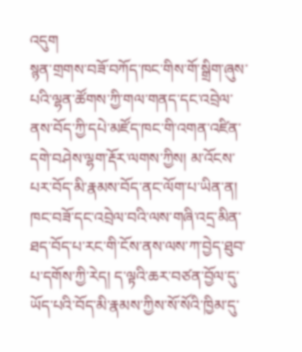འདུག
སྙན་གྲགས་བཟོ་བཀོད་ཁང་གིས་གོ་སྒྲིག་ཞུས་པའི་ལྷན་ཚོགས་ཀྱི་གལ་གནད་དང་འབྲེལ་ནས་བོད་ཀྱི་དཔེ་མཛོད་ཁང་གི་འགན་འཛིན་དགེ་བཤེས་ལྷག་རྡོར་ལགས་ཀྱིས། མ་འོངས་པར་བོད་མི་རྣམས་བོད་ནང་ལོག་པ་ཡིན་ན། ཁང་བཟོ་དང་འབྲེལ་བའི་ལས་གཞི་འདྲ་མིན་ཐད་བོད་པ་རང་གི་ངོས་ནས་ལས་ཀ་བྱེད་ཐུབ་པ་དགོས་ཀྱི་རེད། ད་ལྟའི་ཆར་བཙན་བྱོལ་དུ་ཡོད་པའི་བོད་མི་རྣམས་ཀྱིས་སོ་སོའི་ཁྱིམ་དུ་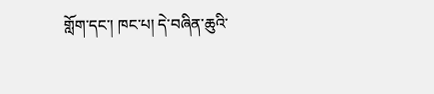གློག་དང་། ཁང་པ། དེ་བཞིན་ཆུའི་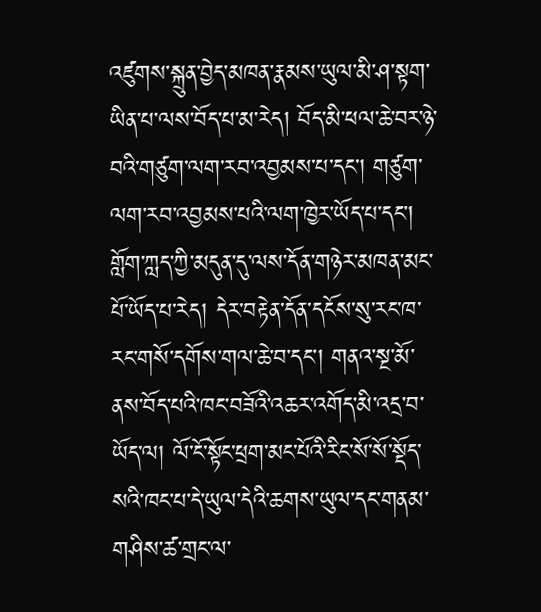འཛུགས་སྐྲུན་བྱེད་མཁན་རྣམས་ཡུལ་མི་ཤ་སྟག་ཡིན་པ་ལས་བོད་པ་མ་རེད། བོད་མི་ཕལ་ཆེ་བར་ཉེ་བའི་གཙུག་ལག་རབ་འབྱམས་པ་དང་། གཙུག་ལག་རབ་འབྱམས་པའི་ལག་ཁྱེར་ཡོད་པ་དང་། གློག་ཀླད་ཀྱི་མདུན་དུ་ལས་དོན་གཉེར་མཁན་མང་པོ་ཡོད་པ་རེད། དེར་བརྟེན་དོན་དངོས་སུ་རང་ཁ་རང་གསོ་དགོས་གལ་ཆེ་བ་དང་། གནའ་སྔ་མོ་ནས་བོད་པའི་ཁང་བཟོའི་འཆར་འགོད་མི་འདྲ་བ་ཡོད་ལ། ལོ་ངོ་སྟོང་ཕྲག་མང་པོའི་རིང་སོ་སོ་སྡོད་སའི་ཁང་པ་དེ་ཡུལ་དེའི་ཆགས་ཡུལ་དང་གནམ་གཤིས་ཚ་གྲང་ལ་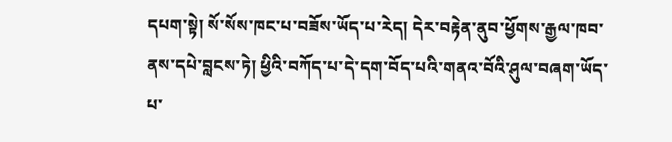དཔག་སྟེ། སོ་སོས་ཁང་པ་བཟོས་ཡོད་པ་རེད། དེར་བརྟེན་ནུབ་ཕྱོགས་རྒྱལ་ཁབ་ནས་དཔེ་བླངས་ཏེ། ཕྱིའི་བཀོད་པ་དེ་དག་བོད་པའི་གནའ་བོའི་ཤུལ་བཞག་ཡོད་པ་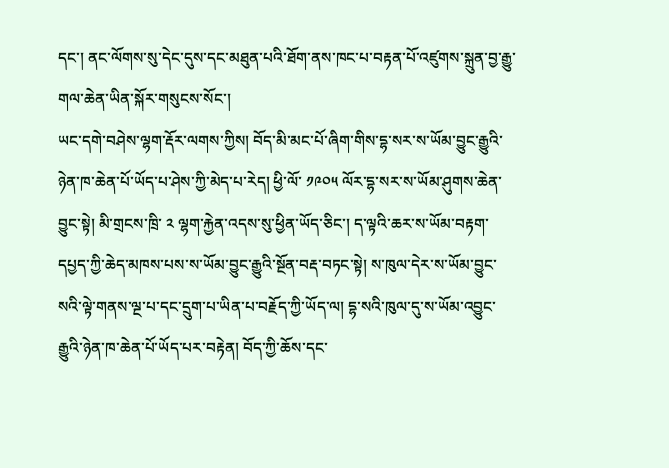དང་། ནང་ལོགས་སུ་དེང་དུས་དང་མཐུན་པའི་ཐོག་ནས་ཁང་པ་བརྟན་པོ་འཛུགས་སྐྲུན་བྱ་རྒྱུ་གལ་ཆེན་ཡིན་སྐོར་གསུངས་སོང་།
ཡང་དགེ་བཤེས་ལྷག་རྡོར་ལགས་ཀྱིས། བོད་མི་མང་པོ་ཞིག་གིས་དྷ་སར་ས་ཡོམ་བྱུང་རྒྱུའི་ཉེན་ཁ་ཆེན་པོ་ཡོད་པ་ཤེས་ཀྱི་མེད་པ་རེད། ཕྱི་ལོ་ ༡༩༠༥ ལོར་དྷ་སར་ས་ཡོམ་ཤུགས་ཆེན་བྱུང་སྟེ། མི་གྲངས་ཁྲི་ ༢ ལྷག་རྐྱེན་འདས་སུ་ཕྱིན་ཡོད་ཅིང་། ད་ལྟའི་ཆར་ས་ཡོམ་བརྟག་དཔྱད་ཀྱི་ཆེད་མཁས་པས་ས་ཡོམ་བྱུང་རྒྱུའི་སྔོན་བརྡ་བཏང་སྟེ། ས་ཁུལ་དེར་ས་ཡོམ་བྱུང་སའི་ལྟེ་གནས་ལྔ་པ་དང་དྲུག་པ་ཡིན་པ་བརྗོད་ཀྱི་ཡོད་ལ། དྷ་སའི་ཁུལ་དུ་ས་ཡོམ་འབྱུང་རྒྱུའི་ཉེན་ཁ་ཆེན་པོ་ཡོད་པར་བརྟེན། བོད་ཀྱི་ཆོས་དང་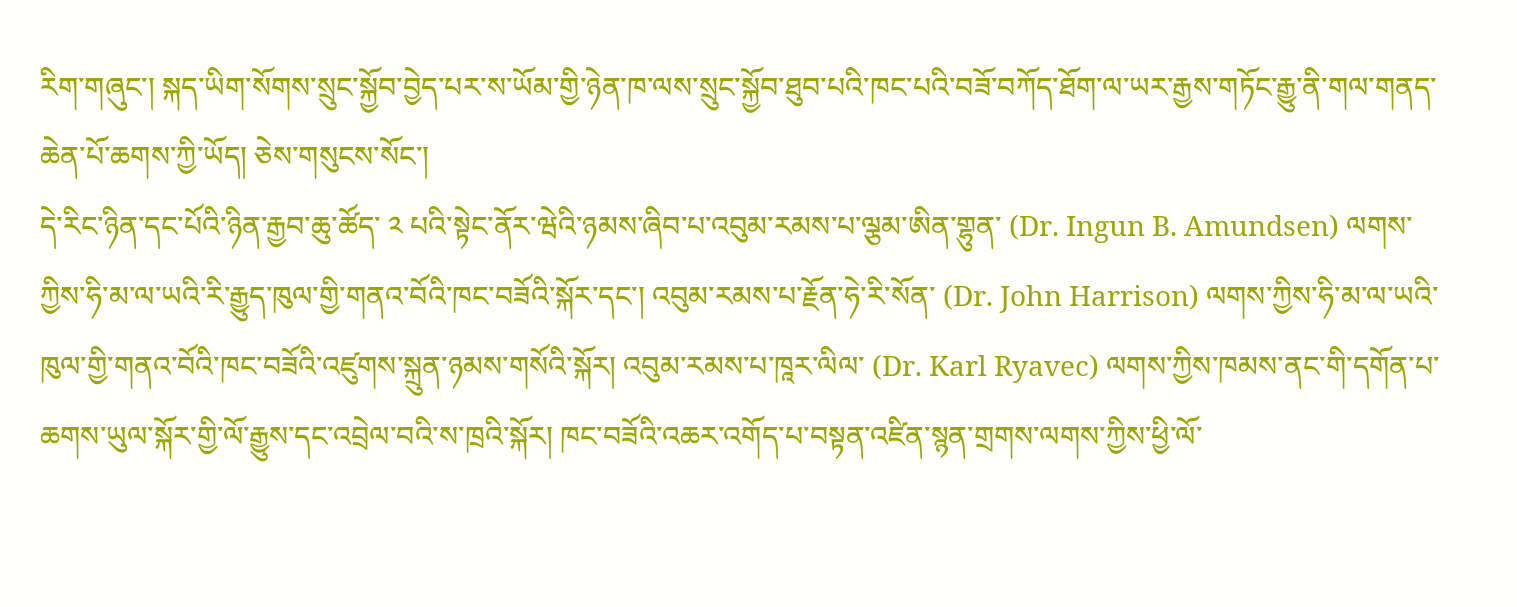རིག་གཞུང་། སྐད་ཡིག་སོགས་སྲུང་སྐྱོབ་བྱེད་པར་ས་ཡོམ་གྱི་ཉེན་ཁ་ལས་སྲུང་སྐྱོབ་ཐུབ་པའི་ཁང་པའི་བཟོ་བཀོད་ཐོག་ལ་ཡར་རྒྱས་གཏོང་རྒྱུ་ནི་གལ་གནད་ཆེན་པོ་ཆགས་ཀྱི་ཡོད། ཅེས་གསུངས་སོང་།
དེ་རིང་ཉིན་དང་པོའི་ཉིན་རྒྱབ་ཆུ་ཚོད་ ༢ པའི་སྟེང་ནོར་ཝེའི་ཉམས་ཞིབ་པ་འབུམ་རམས་པ་ལྕམ་ཨིན་གྷུན་ (Dr. Ingun B. Amundsen) ལགས་ཀྱིས་ཧི་མ་ལ་ཡའི་རི་རྒྱུད་ཁུལ་གྱི་གནའ་བོའི་ཁང་བཟོའི་སྐོར་དང་། འབུམ་རམས་པ་རྗོན་ཧེ་རི་སོན་ (Dr. John Harrison) ལགས་ཀྱིས་ཧི་མ་ལ་ཡའི་ཁུལ་གྱི་གནའ་བོའི་ཁང་བཟོའི་འཛུགས་སྐྲུན་ཉམས་གསོའི་སྐོར། འབུམ་རམས་པ་ཁཱར་ལིལ་ (Dr. Karl Ryavec) ལགས་ཀྱིས་ཁམས་ནང་གི་དགོན་པ་ཆགས་ཡུལ་སྐོར་གྱི་ལོ་རྒྱུས་དང་འབྲེལ་བའི་ས་ཁྲའི་སྐོར། ཁང་བཟོའི་འཆར་འགོད་པ་བསྟན་འཛིན་སྙན་གྲགས་ལགས་ཀྱིས་ཕྱི་ལོ་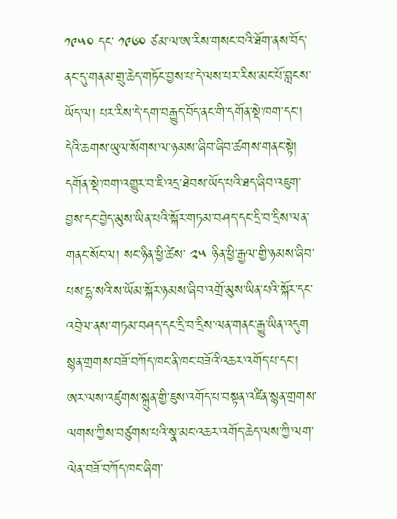༡༩༥༠ དང་ ༡༩༦༠ ཙམ་ལ་ཨ་རིས་གསང་བའི་ཐོག་ནས་བོད་ནང་དུ་གནམ་གྲུ་ཆེད་གཏོང་བྱས་པ་དེ་ལས་པར་རིས་མང་པོ་བླངས་ཡོད་ལ། པར་རིས་དེ་དག་བརྒྱུད་བོད་ནང་གི་དགོན་སྡེ་ཁག་དང་། དེའི་ཆགས་ཡུལ་སོགས་ལ་ཉམས་ཞིབ་ཞིབ་ཚགས་གནང་སྟེ། དགོན་སྡེ་ཁག་འགྱུར་བ་ཇི་འདྲ་ཐེབས་ཡོད་པའི་ཐད་ཞིབ་འཇུག་བྱས་དང་བྱེད་མུས་ཡིན་པའི་སྐོར་གཏམ་བཤད་དང་དྲི་བ་དྲིས་ལན་གནང་སོང་ལ། སང་ཉིན་ཕྱི་ཚེས་ ༢༥ ཉིན་ཕྱི་རྒྱལ་གྱི་ཉམས་ཞིབ་པས་དྷ་སའི་ས་ཡོམ་སྐོར་ཉམས་ཞིབ་འགྲོ་མུས་ཡིན་པའི་སྐོར་དང་འབྲེལ་ནས་གཏམ་བཤད་དང་དྲི་བ་དྲིས་ལན་གནང་རྒྱུ་ཡིན་འདུག
སྙན་གྲགས་བཟོ་བཀོད་ཁང་ནི་ཁང་བཟོའི་འཆར་འགོད་པ་དང་། ཨར་ལས་འཛུགས་སྐྲུན་གྱི་ཇུས་འགོད་པ་བསྟན་འཛིན་སྙན་གྲགས་ལགས་ཀྱིས་བཙུགས་པའི་སྣ་མང་འཆར་འགོད་ཆེད་ལས་ཀྱི་ལག་ལེན་བཟོ་བཀོད་ཁང་ཞིག་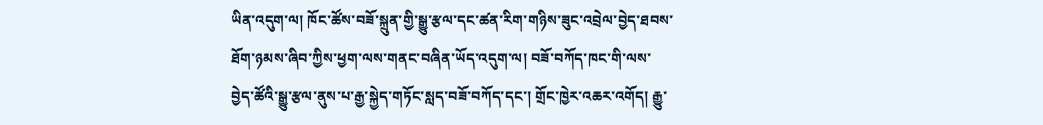ཡིན་འདུག་ལ། ཁོང་ཚོས་བཟོ་སྐྲུན་གྱི་སྒྱུ་རྩལ་དང་ཚན་རིག་གཉིས་ཟུང་འབྲེལ་བྱེད་ཐབས་ཐོག་ཉམས་ཞིབ་ཀྱིས་ཕྱག་ལས་གནང་བཞིན་ཡོད་འདུག་ལ། བཟོ་བཀོད་ཁང་གི་ལས་བྱེད་ཚོའི་སྒྱུ་རྩལ་ནུས་པ་རྒྱ་སྐྱེད་གཏོང་སླད་བཟོ་བཀོད་དང་། གྲོང་ཁྱེར་འཆར་འགོད། རྒྱུ་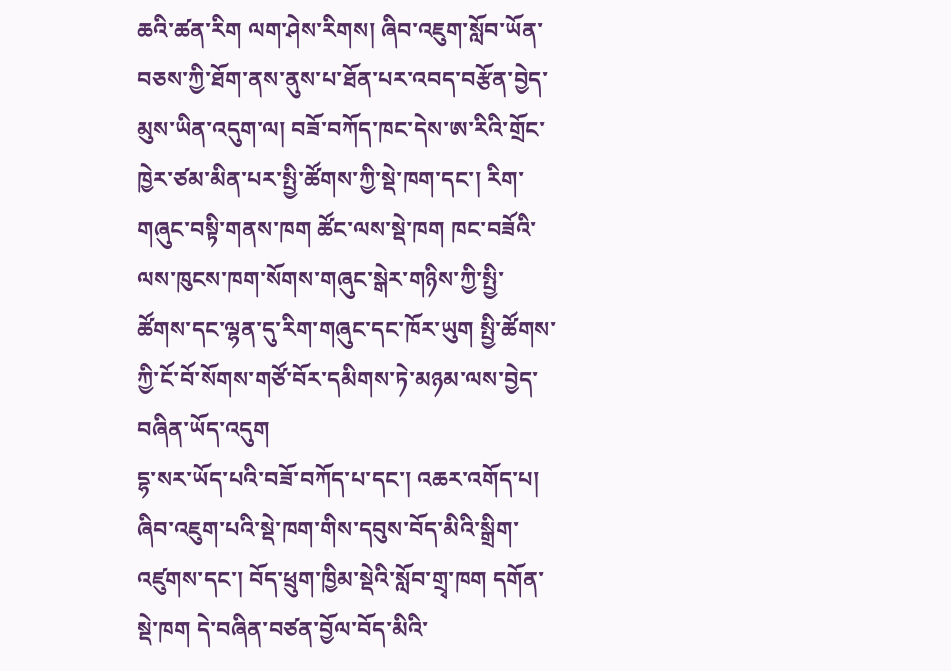ཆའི་ཚན་རིག ལག་ཤེས་རིགས། ཞིབ་འཇུག་སློབ་ཡོན་བཅས་ཀྱི་ཐོག་ནས་ནུས་པ་ཐོན་པར་འབད་བརྩོན་བྱེད་མུས་ཡིན་འདུག་ལ། བཟོ་བཀོད་ཁང་དེས་ཨ་རིའི་གྲོང་ཁྱེར་ཙམ་མིན་པར་སྤྱི་ཚོགས་ཀྱི་སྡེ་ཁག་དང་། རིག་གཞུང་བསྟི་གནས་ཁག ཚོང་ལས་སྡེ་ཁག ཁང་བཟོའི་ལས་ཁུངས་ཁག་སོགས་གཞུང་སྒེར་གཉིས་ཀྱི་སྤྱི་ཚོགས་དང་ལྷན་དུ་རིག་གཞུང་དང་ཁོར་ཡུག སྤྱི་ཚོགས་ཀྱི་ངོ་བོ་སོགས་གཙོ་བོར་དམིགས་ཏེ་མཉམ་ལས་བྱེད་བཞིན་ཡོད་འདུག
དྷ་སར་ཡོད་པའི་བཟོ་བཀོད་པ་དང་། འཆར་འགོད་པ། ཞིབ་འཇུག་པའི་སྡེ་ཁག་གིས་དབུས་བོད་མིའི་སྒྲིག་འཛུགས་དང་། བོད་ཕྲུག་ཁྱིམ་སྡེའི་སློབ་གྲྭ་ཁག དགོན་སྡེ་ཁག དེ་བཞིན་བཙན་བྱོལ་བོད་མིའི་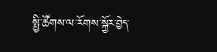སྤྱི་ཚོགས་ལ་རོགས་སྐྱོར་བྱེད་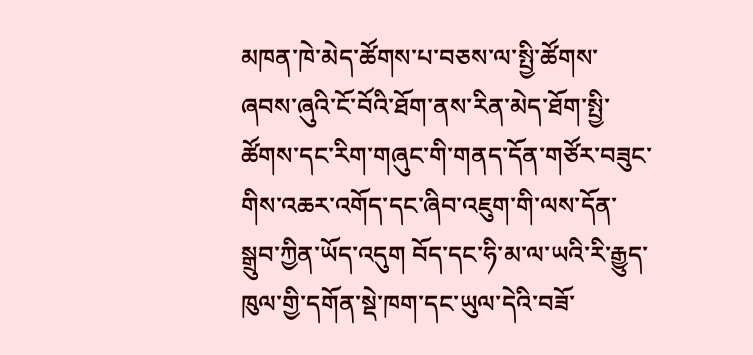མཁན་ཁེ་མེད་ཚོགས་པ་བཅས་ལ་སྤྱི་ཚོགས་ཞབས་ཞུའི་ངོ་བོའི་ཐོག་ནས་རིན་མེད་ཐོག་སྤྱི་ཚོགས་དང་རིག་གཞུང་གི་གནད་དོན་གཙོར་བཟུང་གིས་འཆར་འགོད་དང་ཞིབ་འཇུག་གི་ལས་དོན་སྒྲུབ་ཀྱིན་ཡོད་འདུག བོད་དང་ཧི་མ་ལ་ཡའི་རི་རྒྱུད་ཁུལ་གྱི་དགོན་སྡེ་ཁག་དང་ཡུལ་དེའི་བཟོ་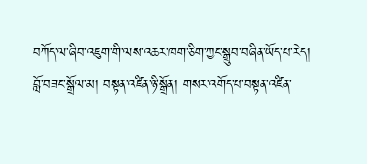བཀོད་ལ་ཞིབ་འཇུག་གི་ལས་འཆར་ཁག་ཅིག་ཀྱང་སྒྲུབ་བཞིན་ཡོད་པ་རེད།
བློ་བཟང་སྒྲོལ་མ། བསྟན་འཛིན་ཉི་སྒྲོན། གསར་འགོད་པ་བསྟན་འཛིན་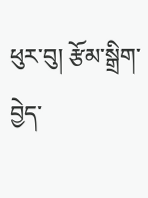ཕུར་བུ། རྩོམ་སྒྲིག་བྱེད་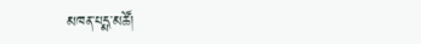མཁན་པདྨ་མཚོ།